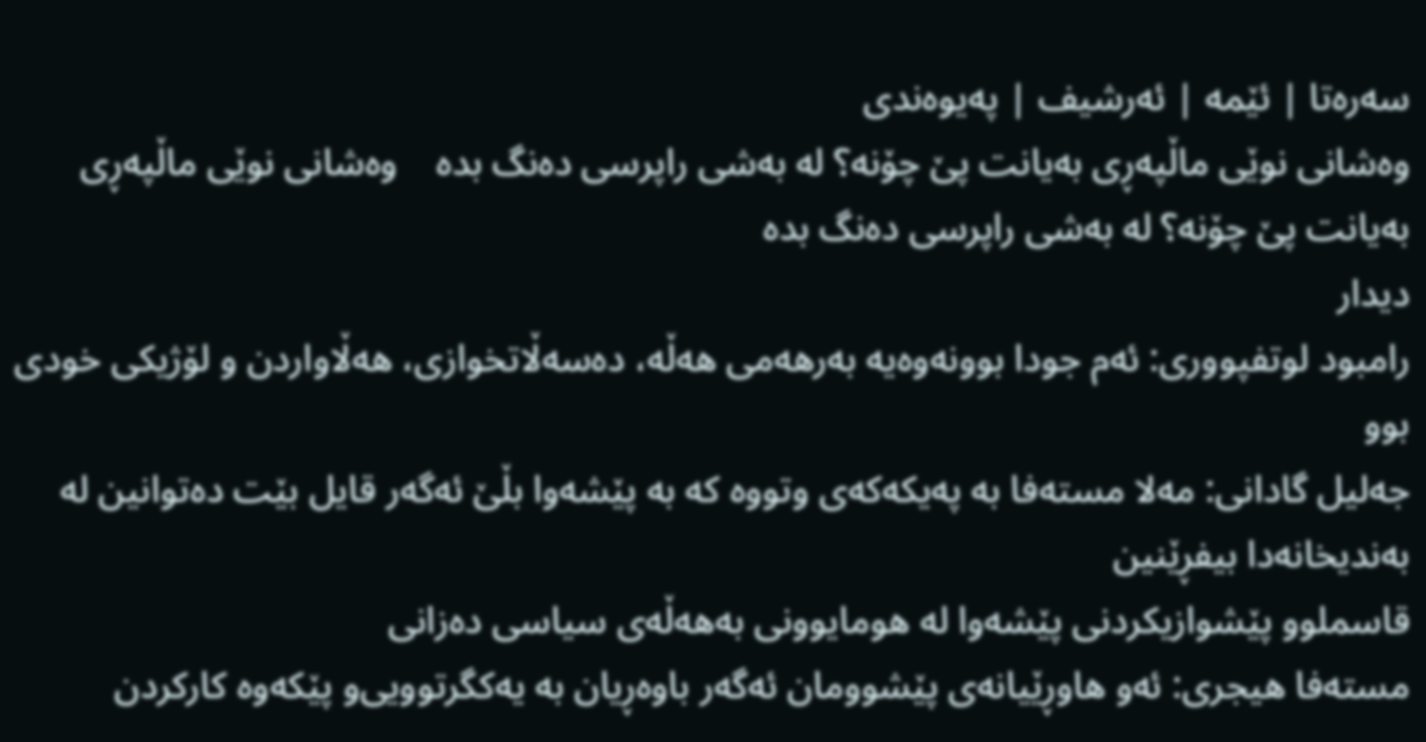سه‌ره‌تا | ئێمه‌ | ئه‌رشیف | په‌یوه‌ندی
وه‌شانی نوێی ماڵپه‌ڕی به‌یانت پێ چۆنه‌؟ له‌ به‌شی راپرسی ده‌نگ بده‌    وه‌شانی نوێی ماڵپه‌ڕی به‌یانت پێ چۆنه‌؟ له‌ به‌شی راپرسی ده‌نگ بده‌
دیدار
رامبود لوتفپووری: ئه‌م جودا بوونه‌وه‌یه ‌به‌رهه‌می هه‌ڵه‌، ده‌سه‌ڵاتخوازی، هه‌ڵاواردن و لۆژیکی خودی بوو
جه‌لیل گادانی: مه‌لا مسته‌فا به‌ په‌یکه‌که‌ی وتووه‌ که‌ به‌ پێشه‌وا بڵێ ئه‌گه‌ر قایل بێت ده‌توانین له‌ به‌ندیخانه‌دا بیفڕێنین
قاسملوو پێشوازیكردنی پێشەوا لە هومایوونی بەهەڵەی سیاسی دەزانی
مسته‌فا هیجری: ئه‌و هاوڕێیانه‌ی پێشوومان ئه‌گه‌ر باوه‌ڕیان به‌ یه‌كگرتوویی‌‌و پێكه‌وه‌ كاركردن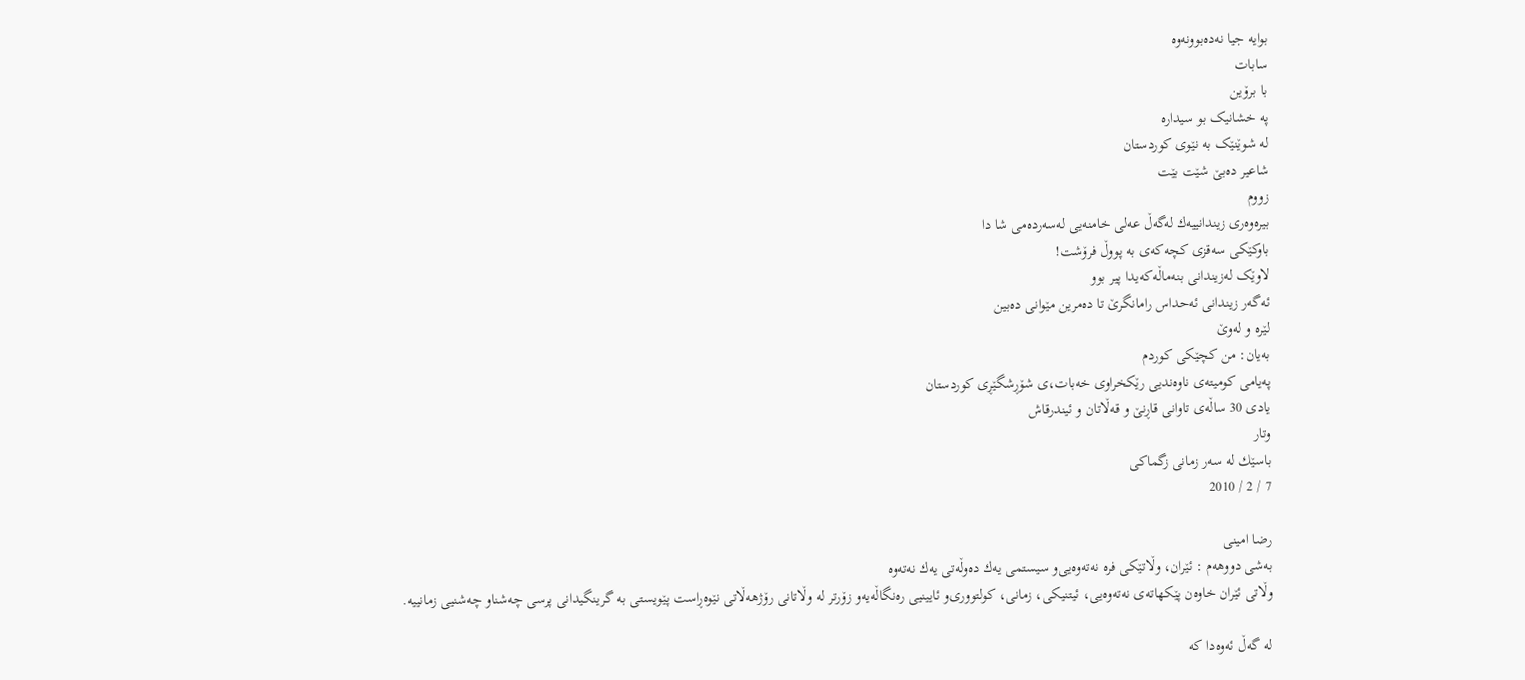بوایه‌ جیا نه‌ده‌بوونه‌وه‌
سابات
با برۆین
په خشانیک بو سیداره
له شوێنێک به نێوی کوردستان
شاعیر ده‌بێ شێت بێت
زووم
بیرەوەری زیندانییەك لەگەڵ عەلی خامنەیی لەسەردەمی شا دا
باوكێكی سه‌قزی كچه‌كه‌ی به پووڵ فرۆشت!
لاوێک له‌زیندانی بنه‌ماڵه‌كه‌یدا پیر بوو
ئه‌گه‌ر زیندانی ئه‌حداس رامانگرێ تا ده‌مرین مێوانی ده‌بین
لێره‌ و له‌وێ
به‌یان: من کچێکی کوردم
په‌یامی کومیته‌ی ناوه‌ندیی رێکخراوی خه‌بات،ی شۆڕشگێڕی کوردستان
یادی 30 ساڵه‌ی تاوانی قاڕنێ و قه‌ڵاتان و ئیندرقاش
وتار
باسێك له‌ سه‌ر زمانی‌ زگماكی‌
7 / 2 / 2010

رضا امينى
به‌شی‌ دووهه‌م : ئێران، وڵاتێكی‌ فره‌ نه‌ته‌وه‌یی‌‌و سیستمی‌ یه‌ك ده‌وڵه‌تی‌ یه‌ك نه‌ته‌وه‌
وڵاتی‌ ئێران خاوه‌ن پێكهاته‌ی‌ نه‌ته‌وه‌یی، ئیتنیكی‌، زمانی‌، كولتووری‌‌و ئایینیی‌ ره‌نگاڵه‌یه‌‌و زۆرتر له‌ وڵاتانی‌ رۆژهه‌ڵاتی‌ نێوه‌ڕاست پێویستی‌ به‌ گرینگیدانی‌ پرسی‌ چه‌شنا‌و چه‌شنیی‌ زمانییه‌.

له‌ گه‌ڵ ئه‌وه‌دا كه‌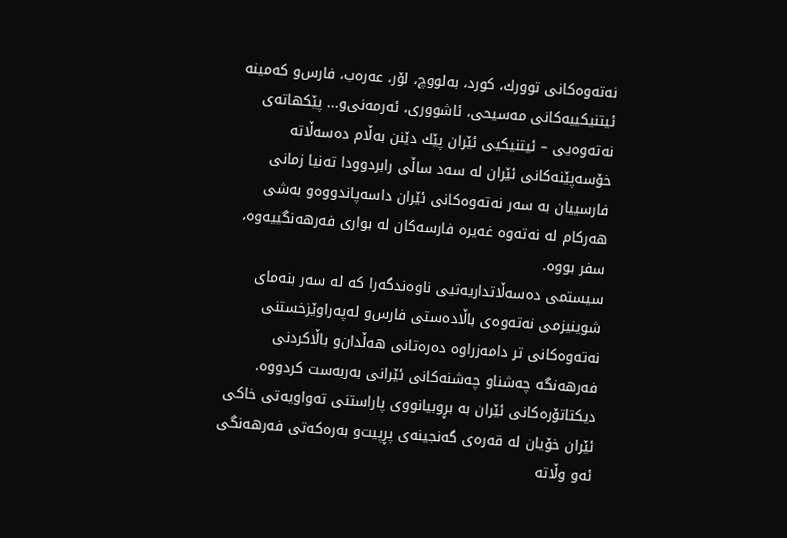نه‌ته‌وه‌كانی‌ توورك، كورد، به‌لووچ، لۆر، عه‌ره‌ب، فارس‌و كه‌مینه‌ ئیتنیكییه‌كانی‌ مه‌سیحی‌، ئاشووری‌، ئه‌رمه‌نی‌‌و... پێكهاته‌ی‌ نه‌ته‌وه‌یی – ئیتنیكیی‌ ئێران پێك دێنن به‌ڵام ده‌سه‌ڵاته‌ خۆسه‌پێنه‌كانی‌ ئێران له‌ سه‌د ساڵی‌ رابردوودا ته‌نیا زمانی‌ فارسییان به‌ سه‌ر نه‌ته‌وه‌كانی‌ ئێران داسه‌پاندووه‌‌و به‌شی‌ هه‌ركام له‌ نه‌ته‌وه‌ غه‌یره‌ فارسه‌كان له‌ بواری‌ فه‌رهه‌نگییه‌وه‌، سفر بووه‌.
سیستمی‌ ده‌سه‌ڵاتداریه‌تیی‌ ناوه‌ندگه‌را كه‌ له‌ سه‌ر بنه‌مای‌ شوینیزمی‌ نه‌ته‌وه‌ی‌ باڵاده‌ستی‌ فارس‌و له‌په‌راوێزخستنی‌ نه‌ته‌وه‌كانی‌ تر دامه‌زراوه‌ ده‌ره‌تانی‌ هه‌ڵدان‌و باڵاكردنی‌ فه‌رهه‌نگه‌ چه‌شناو چه‌شنه‌كانی‌ ئێرانی‌ به‌ربه‌ست كردووه‌. دیكتاتۆره‌كانی‌ ئێران به‌ بڕ‌وبیانووی‌ پاراستنی‌ ته‌واویه‌تی‌ خاكی‌ ئێران خۆیان له‌ قه‌ره‌ی‌ گه‌نجینه‌ی‌ پڕپیت‌و به‌ره‌كه‌تی‌ فه‌رهه‌نگی‌ ئه‌و وڵاته‌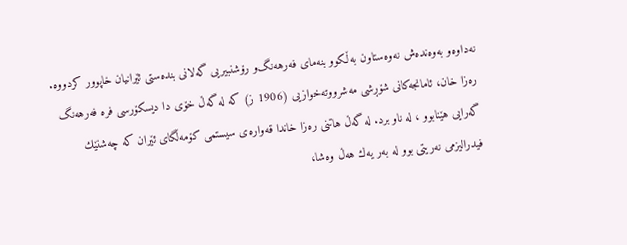نه‌داوه‌‌و به‌وه‌نده‌ش نه‌وه‌ستاون به‌ڵكوو بنه‌مای‌ فه‌رهه‌نگ‌و رۆشنبیریی‌ گه‌لانی‌ بنده‌ستی‌ ئێرانیان خاپوور كردووه‌.
ره‌زا خان، ئامانجه‌كانی‌ شۆڕشی‌ مه‌شرووته‌خوازیی‌ (1906 ز) كه‌ له‌ گه‌ڵ خۆی‌ دا دیسكۆرسی‌ فره‌ فه‌رهه‌نگ گه‌رایی هێنابوو ، له‌ ناو برد. له‌ گه‌ڵ هاتنی‌ ره‌زا خاندا قه‌واره‌ی‌ سیستمی‌ كۆمه‌ڵگای‌ ئێران كه‌ چه‌شنێك فیدرالیزمی‌ نه‌ریتی‌ بوو له‌ به‌ر یه‌ك هه‌ڵ وه‌شا،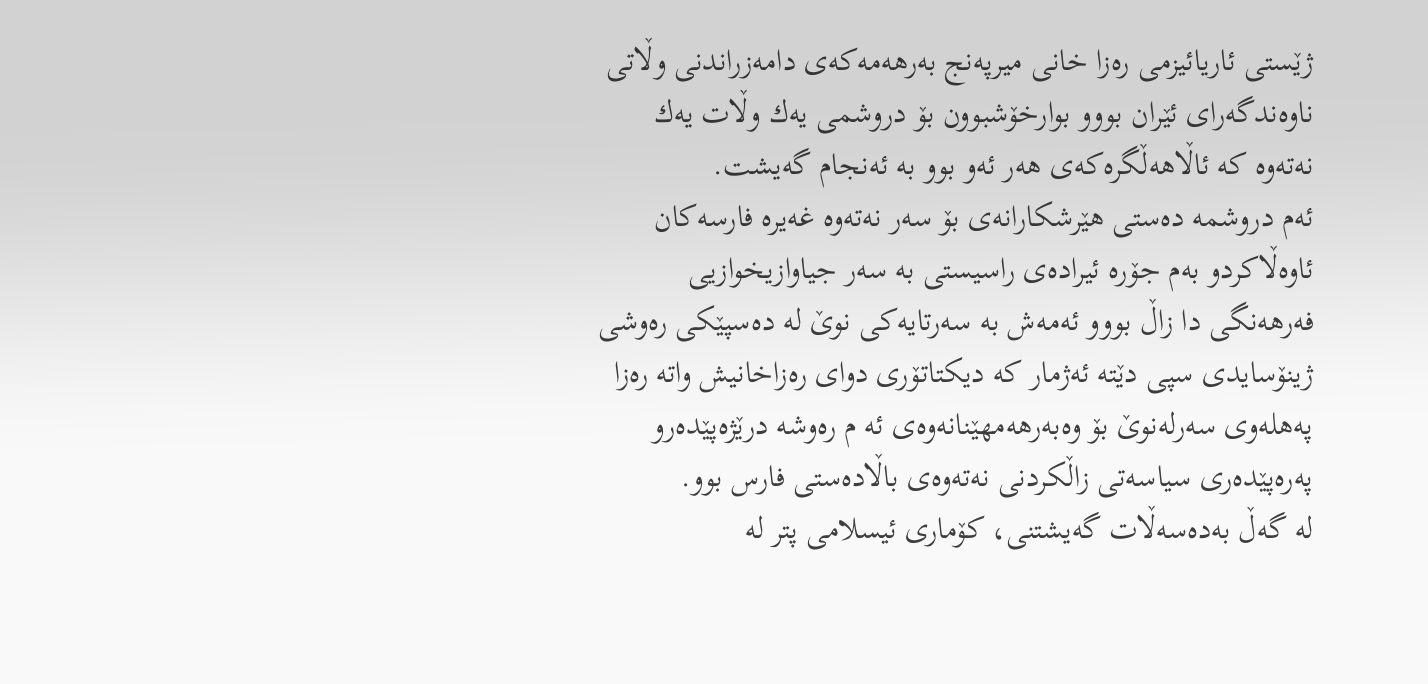ژێستی‌ ئاریائیزمی‌ ره‌زا خانی‌ میرپه‌نج به‌رهه‌مه‌كه‌ی‌ دامه‌زراندنی‌ وڵاتی ناوه‌ندگه‌رای‌ ئێران بوو‌و بوارخۆشبوون بۆ دروشمی‌ یه‌ك وڵات یه‌ك نه‌ته‌وه‌ كه‌ ئاڵاهه‌ڵگره‌كه‌ی‌ هه‌ر ئه‌و بوو به‌ ئه‌نجام گه‌یشت.
ئه‌م دروشمه‌ ده‌ستی‌ هێرشكارانه‌ی‌ بۆ سه‌ر نه‌ته‌وه‌ غه‌یره‌ فارسه‌كان ئاوه‌ڵاكرد‌و به‌م جۆره‌ ئیراده‌ی‌ راسیستی‌ به‌ سه‌ر جیاوازیخوازیی‌ فه‌رهه‌نگی‌ دا زاڵ بوو‌و ئه‌مه‌ش به‌ سه‌رتایه‌كی‌ نوێ له‌ ده‌سپێكی‌ ره‌وشی‌ ژینۆسایدی‌ سپی‌ دێته‌ ئه‌ژمار كه‌ دیكتاتۆری‌ دوای‌ ره‌زاخانیش واته‌ ره‌زا په‌هله‌وی‌ سه‌رله‌نوێ بۆ وه‌به‌رهه‌مهێنانه‌وه‌ی‌ ئه‌ م ره‌وشه‌ درێژه‌پێده‌ر‌و په‌ره‌پێده‌ری‌ سیاسه‌تی‌ زاڵكردنی‌ نه‌ته‌وه‌ی‌ باڵاده‌ستی‌ فارس بوو.
له‌ گه‌ڵ به‌ده‌سه‌ڵات گه‌یشتنی‌، كۆماری‌ ئیسلامی‌ پتر له‌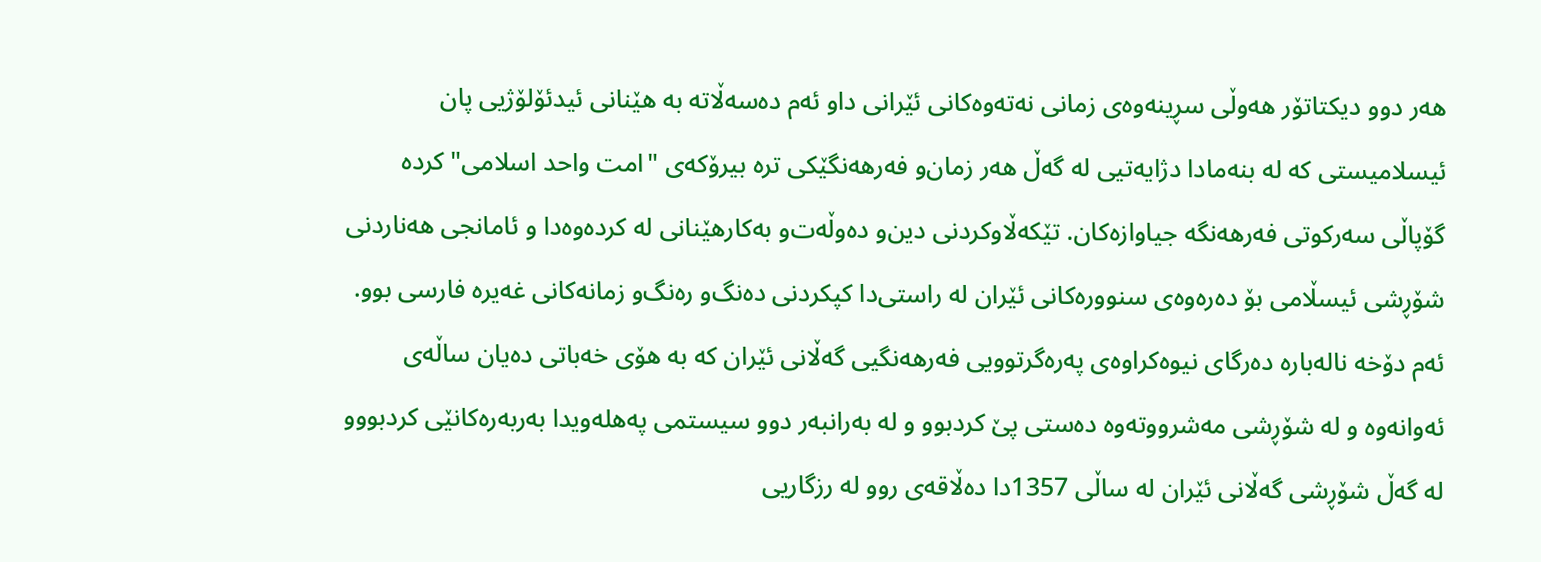هه‌ر دوو دیكتاتۆر هه‌وڵی‌ سڕینه‌وه‌ی‌ زمانی‌ نه‌ته‌وه‌كانی‌ ئێرانی‌ دا‌و ئه‌م ده‌سه‌ڵاته‌ به‌ هێنانی‌ ئیدئۆلۆژیی‌ پان ئیسلامیستی‌ كه‌ له‌ بنه‌مادا دژایه‌تیی‌ له‌ گه‌ڵ هه‌ر زمان‌و فه‌رهه‌نگێكی‌ تره‌ بیرۆكه‌ی‌ "امت واحد اسلامی‌" كرده‌ گۆپاڵی‌ سه‌ركوتی‌ فه‌رهه‌نگه‌ جیاوازه‌كان. تێكه‌ڵاوكردنی‌ دین‌و ده‌وڵه‌ت‌و به‌كارهێنانی‌ له‌ كرده‌وه‌دا ‌و ئامانجی‌ هه‌ناردنی‌ شۆڕشی‌ ئیسڵامی‌ بۆ ده‌ره‌وه‌ی‌ سنووره‌كانی‌ ئێران له‌ راستی‌دا كپكردنی‌ ده‌نگ‌و ره‌نگ‌و زمانه‌كانی‌ غه‌یره‌ فارسی‌ بوو. ئه‌م دۆخه‌ ناله‌باره‌ ده‌رگای‌ نیوه‌كراوه‌ی‌ په‌ره‌گرتوویی فه‌رهه‌نگیی‌ گه‌ڵانی‌ ئێران كه‌ به‌ هۆی‌ خه‌باتی‌ ده‌یان ساڵه‌ی‌ ئه‌وانه‌وه‌ ‌و له‌ شۆڕشی‌ مه‌شرووته‌وه‌ ده‌ستی‌ پێ كردبوو ‌و له‌ به‌رانبه‌ر دوو سیستمی‌ په‌هله‌ویدا به‌ربه‌ره‌كانێی‌ كردبوو‌و له‌ گه‌ڵ شۆڕشی‌ گه‌ڵانی‌ ئێران له‌ ساڵی‌ 1357دا ده‌ڵاقه‌ی‌ روو له‌ رزگاریی‌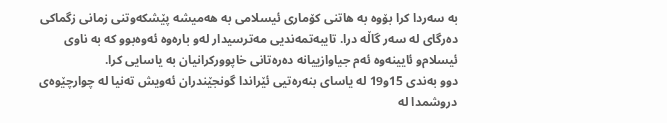به‌ سه‌ردا كرا بۆوه‌ به‌ هاتنی‌ كۆماری‌ ئیسلامی‌ به‌ هه‌میشه‌ پێشكه‌وتنی‌ زمانی‌ زگماكی‌ ده‌رگای‌ له‌ سه‌ر گاڵه‌ درا. تایبه‌تمه‌ندیی‌ مه‌ترسیدار له‌و باره‌وه‌ ئه‌وه‌بوو كه‌ به‌ ناوی‌ ئیسلام‌و ئایینه‌وه‌ ئه‌م جیاوازییانه‌ ده‌ره‌تانی‌ خاپووركرانیان به‌ یاسایی كرا.
دوو به‌ندی‌ 15و19 له‌ یاسای‌ بنه‌ره‌تیی‌ ئێراندا گونجێندران ئه‌ویش ته‌نیا له‌ چوارچێوه‌ی‌ دروشمدا له‌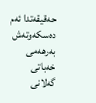حه‌قیقه‌تدا ئه‌م ده‌سكه‌وته‌ش به‌رهه‌می‌ خه‌باتی‌ گه‌لانی‌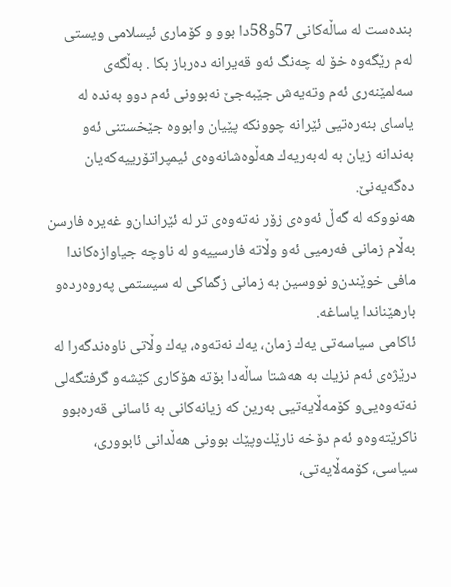بنده‌ست له‌ ساڵه‌كانی‌ 57و58دا بوو ‌و كۆماری‌ ئیسلامی‌ ویستی‌ له‌م رێگه‌وه‌ خۆ له‌ چه‌نگ ئه‌و قه‌یرانه‌ ده‌رباز بكا . به‌ڵگه‌ی‌ سه‌لمێنه‌ری‌ ئه‌م وته‌یه‌ش جێبه‌جێ نه‌بوونی‌ ئه‌م دوو به‌نده‌ له‌ یاسای‌ بنه‌ره‌تیی‌ ئێرانه‌ چوونكه‌ پێیان وابووه‌ جێخستنی‌ ئه‌و به‌ندانه‌ زیان به‌ له‌به‌ریه‌ك هه‌ڵوه‌شانه‌وه‌ی‌ ئیمپراتۆرییه‌كه‌یان ده‌گه‌یه‌نێ‌.
هه‌نووكه‌ له‌ گه‌ڵ ئه‌وه‌ی‌ زۆر نه‌ته‌وه‌ی‌ تر له‌ ئێراندان‌و غه‌یره‌ فارسن به‌ڵام زمانی‌ فه‌رمیی‌ ئه‌و وڵاته‌ فارسییه‌‌و له‌ ناوچه‌ جیاوازه‌كاندا مافی‌ خوێندن‌و نووسین به‌ زمانی‌ زگماكی‌ له‌ سیستمی‌ په‌روه‌رده‌‌و بارهێناندا یاساغه‌.
ئاكامی‌ سیاسه‌تی‌ یه‌ك زمان، یه‌ك نه‌ته‌وه‌، یه‌ك وڵاتی‌ ناوه‌ندگه‌را له‌ درێژه‌ی‌ ئه‌م نزیك به‌ هه‌شتا ساڵه‌دا بۆته‌ هۆكاری‌ كێشه‌‌و گرفتگه‌لی‌ نه‌ته‌وه‌یی‌و كۆمه‌ڵایه‌تیی‌ به‌رین كه‌ زیانه‌كانی‌ به‌ ئاسانی‌ قه‌ره‌بوو ناكرێته‌وه‌‌و ئه‌م دۆخه‌ نارێك‌وپێك بوونی‌ هه‌ڵدانی‌ ئابووری‌، سیاسی‌، كۆمه‌ڵایه‌تی‌،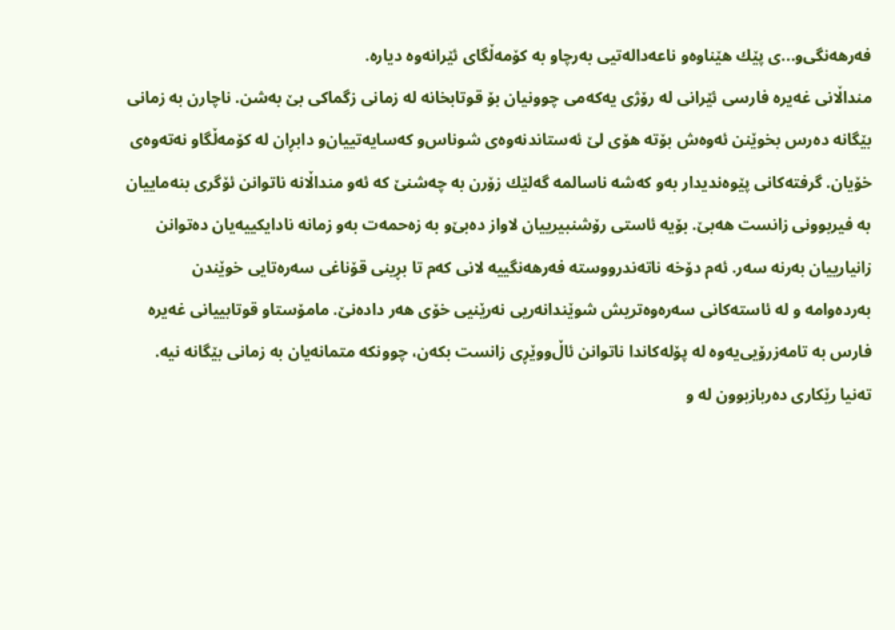فه‌رهه‌نگی‌‌و...ی‌ پێك هێناوه‌‌و ناعه‌داله‌تیی‌ به‌رچاو به‌ كۆمه‌ڵگای‌ ئێرانه‌وه‌ دیاره‌.
منداڵانی‌ غه‌یره‌ فارسی‌ ئێرانی‌ له‌ رۆژی‌ یه‌كه‌می‌ چوونیان بۆ قوتابخانه‌ له‌ زمانی‌ زگماكی‌ بێ به‌شن. ناچارن به‌ زمانی‌ بێگانه‌ ده‌رس بخوێنن ئه‌وه‌ش بۆته‌ هۆی‌ لێ ئه‌ستاندنه‌وه‌ی‌ شوناس‌و كه‌سایه‌تییان‌و دابڕان له‌ كۆمه‌ڵگا‌و نه‌ته‌وه‌ی‌ خۆیان. گرفته‌كانی‌ پێوه‌ندیدار به‌و كه‌شه‌ ناسالمه‌ گه‌لێك زۆرن به‌ چه‌شنێ كه‌ ئه‌و منداڵانه‌ ناتوانن ئۆگری بنه‌ماییان به‌ فیربوونی‌ زانست هه‌بێ. بۆیه‌ ئاستی‌ رۆشنبیرییان لاواز ده‌بێ‌و به‌ زه‌حمه‌ت به‌و زمانه‌ نادایكییه‌یان ده‌توانن زانیارییان به‌رنه‌ سه‌ر. ئه‌م دۆخه‌ ناته‌ندرووسته‌ فه‌رهه‌نگییه‌ لانی‌ كه‌م تا بڕینی‌ قۆناغی‌ سه‌ره‌تایی خوێندن به‌رده‌وامه‌ ‌و له‌ ئاسته‌كانی‌ سه‌ره‌وه‌تریش شوێندانه‌ریی‌ نه‌رێنیی‌ خۆی‌ هه‌ر داده‌نێ‌. مامۆستا‌و قوتابییانی‌ غه‌یره‌ فارس به‌ تامه‌زرۆیی‌‌یه‌وه‌ له‌ پۆله‌كاندا ناتوانن ئاڵ‌ووێڕی‌ زانست بكه‌ن، چوونكه‌ متمانه‌یان به‌ زمانی‌ بێگانه‌ نیه‌.
ته‌نیا رێكاری‌ ده‌ربازبوون له‌ و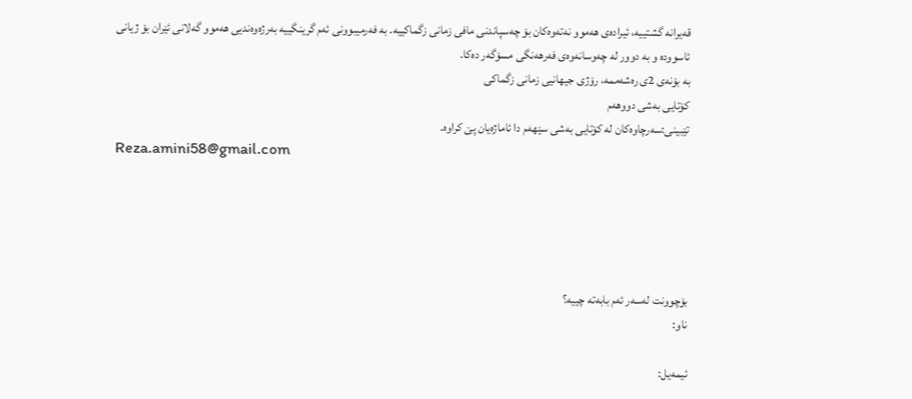قه‌یرانه‌ گشتییه‌، ئیراده‌ی‌ هه‌موو نه‌ته‌وه‌كان بۆ چه‌سپاندنی‌ مافی‌ زمانی‌ زگماكییه‌. به‌ فه‌رمیبوونی‌ ئه‌م گرینگییه‌ به‌رژه‌وه‌ندیی‌ هه‌موو گه‌لانی‌ ئێران بۆ ژیانی‌ ئاسووده‌ ‌و به‌ دوور له‌ چه‌وسانه‌وه‌ی‌ فه‌رهه‌نگی مسۆگه‌ر ده‌كا.
به‌ بۆنه‌ی‌ 2ی‌ ره‌شه‌ممه‌، رۆژی‌ جیهانیی‌ زمانی‌ زگماكی‌
كۆتایی به‌شی‌ دووهه‌م
تێبینی‌:سه‌رچاوه‌كان له‌ كۆتایی به‌شی‌ سێهه‌م دا ئاماژه‌یان پێ كراوه‌.
Reza.amini58@gmail.com





بۆچوونت له‌سه‌ر ئه‌م بابه‌ته‌ چییه‌؟
ناو:

ئیمه‌یل: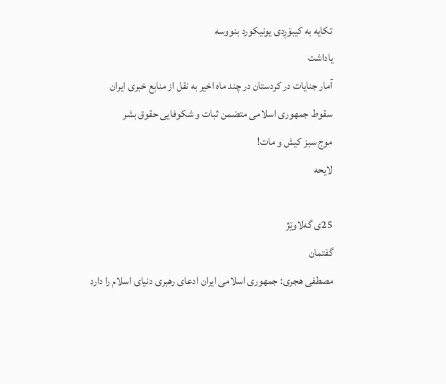تکایه‌ به‌ کیبۆڕدی یونیکورد بنووسه
یاداشت
آمار جنایات در کردستان در چند ماه‌ اخیر به‌ نقل از منابع خبری ایران
سقوط جمهوری اسلامی متضمن ثبات و شکوفایی حقوق بشر
موج سبز کیش و مات!
لایحه

25ی گه‌لاوێژ
گفتمان
مصطفی هجری: جمهوری اسلامی ایران ادعای رهبری دنیای اسلام را دارد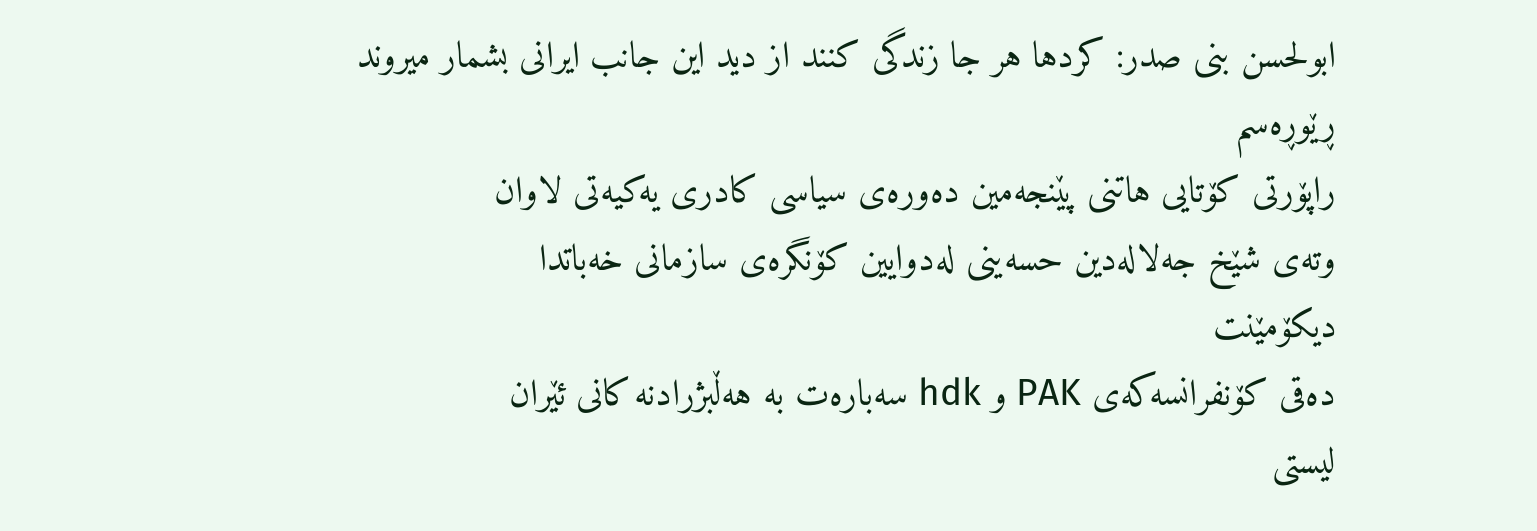ابولحسن بنی صدر: کردها هر جا زندگی کنند از دید این جانب ایرانی بشمار میروند
ڕێوڕه‌سم
راپۆرتی كۆتایی هاتنی پێنجه‌مین ده‌وره‌ی سیاسی كادری یه‌كیه‌تی لاوان
وته‌ی شێخ جه‌لاله‌دین حسه‌ینی له‌دوایین كۆنگره‌ی‌ سازمانی‌ خه‌باتدا
دیکۆمێنت
ده‌قی کۆنفرانسه‌که‌ی PAK و hdk سه‌باره‌ت به‌ هه‌ڵبژرادنه كانى‌ ئێران
ليستى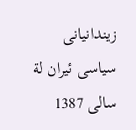زيندانيانى سياسى ئيران لة سالى 1387